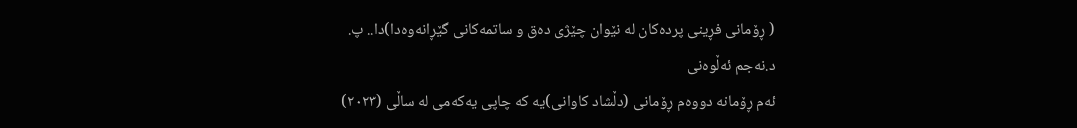( ڕۆمانی فڕینی پردەکان لە نێوان چێژی دەق و ساتمەکانی گێڕانەوەدا)دا.. پ. د.نەجم ئەڵوەنی
ئەم ڕۆمانە دووەم ڕۆمانی (دڵشاد کاوانی)یە کە چاپی یەکەمی لە ساڵی (٢٠٢٣)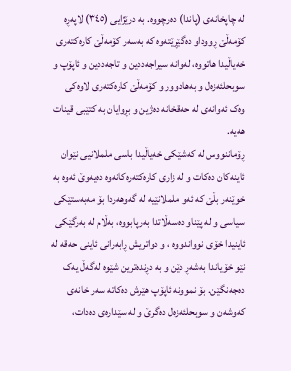لە چاپخانەی (پاندا) دەرچووە. بە درێژایی (٣٤٥) لاپەڕە کۆمەڵێ ڕووداو دەگێڕێتەوە کە بەسەر کۆمەڵێ کارەکتەری خەیاڵیدا هاتووە، لەوانە سیراجەددین و تاجەددین و ئاپۆپ و سوبحلئەزەل و بەهادوور و کۆمەڵێ کارەکتەری لاوەکی وەک ئەوانەی لە حەقخانە دەژین و بڕوایان بە کتێبی قینات هەیە.
ڕۆماننووس لە کەشێکی خەیاڵیدا باسی ململانیی نێوان ئاینەکان دەکات و لە زاری کارەکتەرەکانەوە دەیەوێ ئەوە بە خوێنەر بڵێ کە ئەو ململانێیە لە گەوهەردا بۆ مەبەستێکی سیاسی و لە پێناو دەسەڵاتدا بەرپابووە، بەڵام لە بەرگێکی ئاینیدا خۆی نوواندووە ، و دواتریش ڕابەرانی ئاینی حەقە لە نێو خۆیاندا بەشەڕ دێن و بە دڕندەترین شێوە لەگەڵ یەک دەجەنگێن. بۆ نموونە ئاپۆپ هێرش دەکاتە سەر خانەی کەوشەن و سوبحلئەزەل دەگرێ و لە سێدارەی دەدات،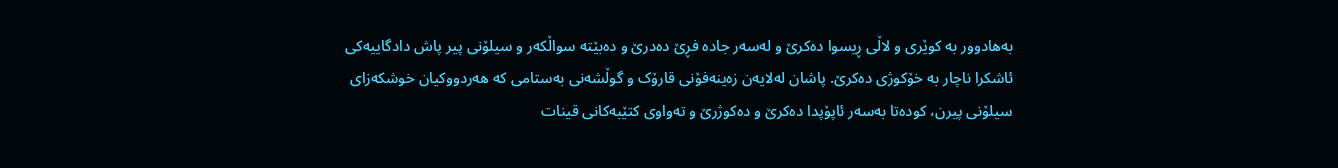بەهادوور بە کوێری و لاڵی ڕیسوا دەکرێ و لەسەر جادە فڕێ دەدرێ و دەبێتە سواڵکەر و سیلۆنی پیر پاش دادگاییەکی ئاشکرا ناچار بە خۆکوژی دەکرێ. پاشان لەلایەن زەینەفۆنی قارۆک و گوڵشەنی بەستامی کە هەردووکیان خوشکەزای سیلۆنی پیرن، کودەتا بەسەر ئاپۆپدا دەکرێ و دەکوژرێ و تەواوی کتێبەکانی قینات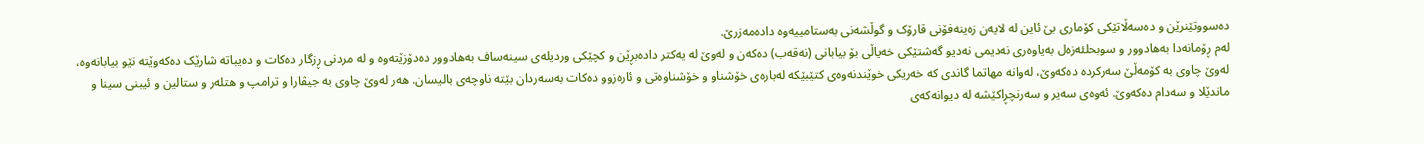دەسووتێنرێن و دەسەڵاتێکی کۆماری بێ ئاین لە لایەن زەینەفۆنی قارۆک و گوڵشەنی بەستامییەوە دادەمەزرێ.
لەم ڕۆمانەدا بەهادوور و سوبحلئەزەل بەیاوەری نەدیمی نەدیو گەشتێکی خەیاڵی بۆ بیابانی (نەقەب) دەکەن و لەوێ لە یەکتر دادەبڕێن و کچێکی وردیلەی سینەساف بەهادوور دەدۆزێتەوە و لە مردنی ڕزگار دەکات و دەیباتە شارێک دەکەوێتە نێو بیابانەوە، لەوێ چاوی بە کۆمەڵێ سەرکردە دەکەوێ، لەوانە مهاتما گاندی کە خەریکی خوێندنەوەی کتێبێکە لەبارەی خۆشناو و خۆشناوەتی و ئارەزوو دەکات بەسەردان بێتە ناوچەی بالیسان. هەر لەوێ چاوی بە جیڤارا و ترامپ و هتلەر و ستالین و ئیبنی سینا و ماندێلا و سەدام دەکەوێ. ئەوەی سەیر و سەرنچڕاکێشە لە دیوانەکەی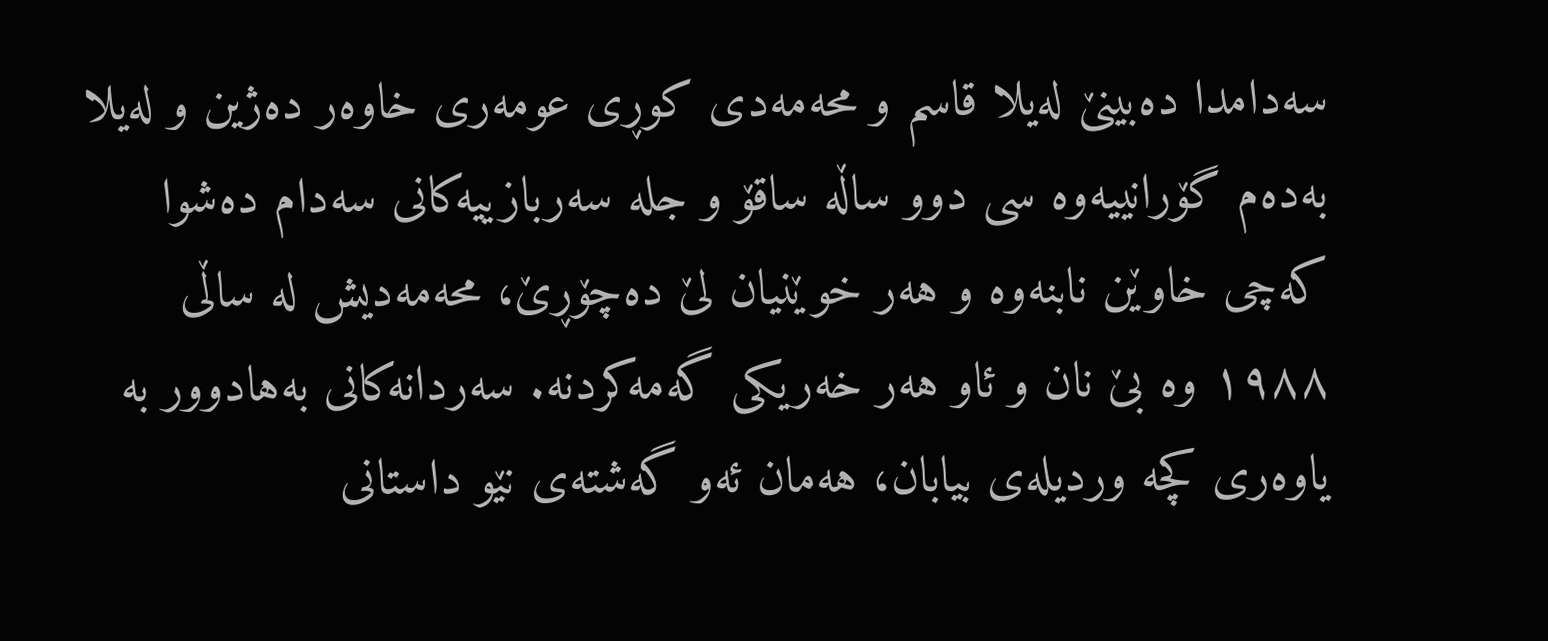سەدامدا دەبینێ لەیلا قاسم و محەمەدی کوڕی عومەری خاوەر دەژین و لەیلا بەدەم گۆرانییەوە سی دوو ساڵە ساقۆ و جلە سەربازییەکانی سەدام دەشوا کەچی خاوێن نابنەوە و هەر خوێنیان لێ دەچۆڕێ، محەمەدیش لە ساڵی ١٩٨٨ وە بێ نان و ئاو هەر خەریکی گەمەکردنە. سەردانەکانی بەهادوور بە یاوەری کچە وردیلەی بیابان، هەمان ئەو گەشتەی نێو داستانی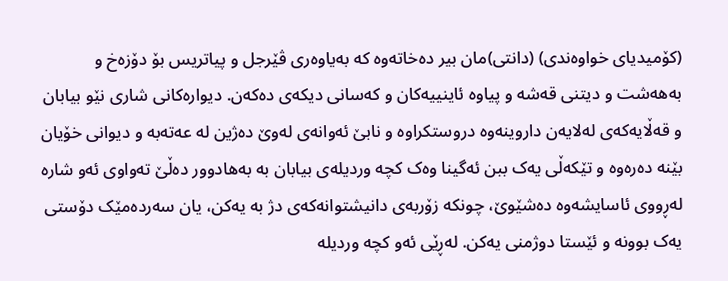(کۆمیدیای خواوەندی) (دانتی)مان بیر دەخاتەوە کە بەیاوەری ڤێرجل و پیاتریس بۆ دۆزەخ و بەهەشت و دیتنی قەشە و پیاوە ئاینییەکان و کەسانی دیکەی دەکەن. دیوارەکانی شاری نێو بیابان و قەڵایەکەی لەلایەن داروینەوە دروستکراوە و نابێ ئەوانەی لەوێ دەژین لە عەتەبە و دیوانی خۆیان بێنە دەرەوە و تێکەڵی یەک ببن ئەگینا وەک کچە وردیلەی بیابان بە بەهادوور دەڵێ تەواوی ئەو شارە لەڕووی ئاسایشەوە دەشێوێ، چونکە زۆربەی دانیشتوانەکەی دژ بە یەکن، یان سەردەمێک دۆستی یەک بوونە و ئێستا دوژمنی یەکن. لەڕێی ئەو کچە وردیلە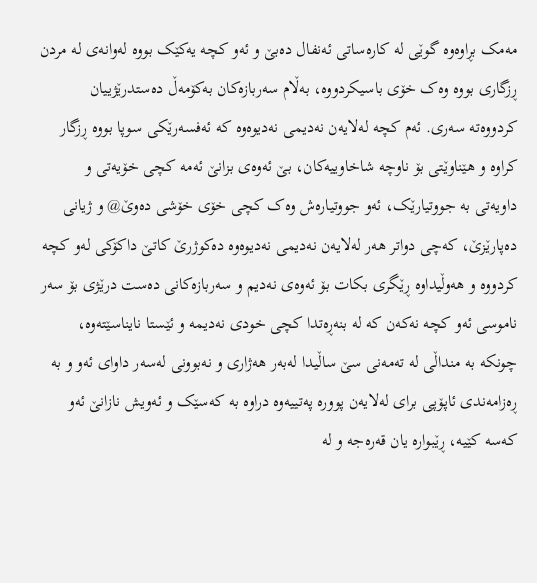مەمک بڕاوەوە گوێی لە کارەساتی ئەنفال دەبێ و ئەو کچە یەکێک بووە لەوانەی لە مردن ڕزگاری بووە وەک خۆی باسیکردووە، بەڵام سەربازەکان بەکۆمەڵ دەستدرێژییان کردووەتە سەری. ئەم کچە لەلایەن نەدیمی نەدیوەوە کە ئەفسەرێکی سوپا بووە ڕزگار کراوە و هێناوێتی بۆ ناوچە شاخاوییەکان، بێ ئەوەی بزانێ ئەمە کچی خۆیەتی و داویەتی بە جووتیارێک، ئەو جووتیارەش وەک کچی خۆی خۆشی دەوێ@ و ژیانی دەپارێزێ، کەچی دواتر هەر لەلایەن نەدیمی نەدیوەوە دەکوژرێ کاتێ داکۆکی لەو کچە کردووە و هەوڵیداوە ڕێگری بکات بۆ ئەوەی نەدیم و سەربازەکانی دەست درێژی بۆ سەر ناموسی ئەو کچە نەکەن کە لە بنەڕەتدا کچی خودی نەدیمە و ئێستا نایناسێتەوە، چونکە بە منداڵی لە تەمەنی سێ ساڵیدا لەبەر هەژاری و نەبوونی لەسەر داوای ئەو و بە ڕەزامەندی ئاپۆپی برای لەلایەن پوورە پەتییەوە دراوە بە کەسێک و ئەویش نازانێ ئەو کەسە کێیە، ڕێبوارە یان قەرەجە و لە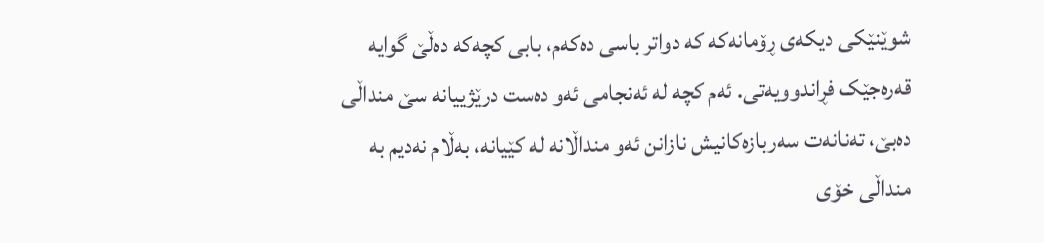شوێنێکی دیکەی ڕۆمانەکە کە دواتر باسی دەکەم، بابی کچەکە دەڵێ گوایە قەرەجێک فڕاندوویەتی. ئەم کچە لە ئەنجامی ئەو دەست درێژییانە سێ منداڵی دەبێ، تەنانەت سەربازەکانیش نازانن ئەو منداڵانە لە کێیانە، بەڵام نەدیم بە منداڵی خۆی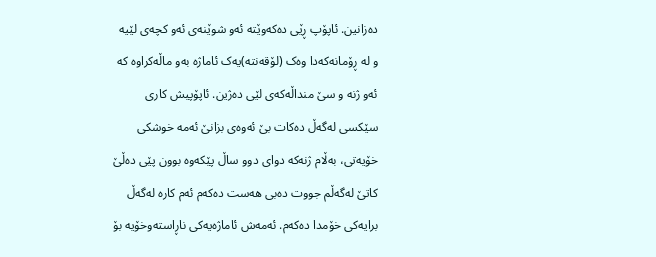دەزانین. ئاپۆپ ڕێی دەکەوێتە ئەو شوێنەی ئەو کچەی لێیە و لە ڕۆمانەکەدا وەک (لۆقەنتە)یەک ئاماژە بەو ماڵەکراوە کە ئەو ژنە و سێ منداڵەکەی لێی دەژین. ئاپۆپیش کاری سێکسی لەگەڵ دەکات بێ ئەوەی بزانێ ئەمە خوشکی خۆیەتی، بەڵام ژنەکە دوای دوو ساڵ پێکەوە بوون پێی دەڵێ کاتێ لەگەڵم جووت دەبی هەست دەکەم ئەم کارە لەگەڵ برایەکی خۆمدا دەکەم. ئەمەش ئاماژەیەکی ناڕاستەوخۆیە بۆ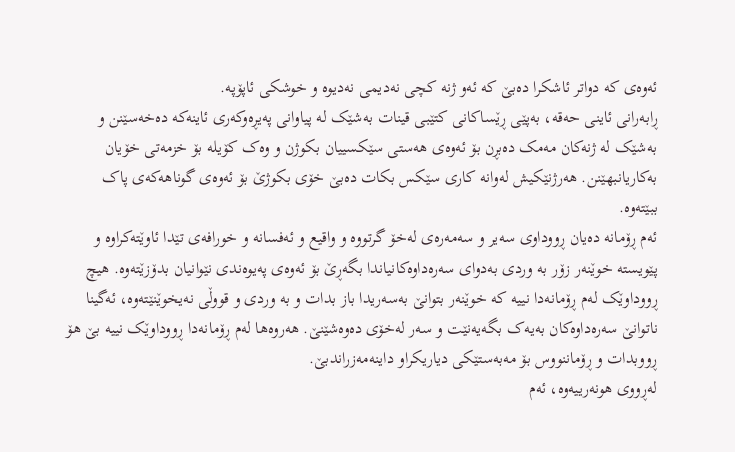ئەوەی کە دواتر ئاشکرا دەبێ کە ئەو ژنە کچی نەدیمی نەدیوه و خوشکی ئاپۆپە.
ڕابەرانی ئاینی حەقە، بەپێی ڕێساکانی کتێبی قینات بەشێک لە پیاوانی پەیڕەوکەری ئاینەکە دەخەسێنن و بەشێک لە ژنەکان مەمک دەبڕن بۆ ئەوەی هەستی سێکسییان بکوژن و وەک کۆیلە بۆ خزمەتی خۆیان بەکاریانبهێنن. هەرژنێکیش لەوانە کاری سێکس بکات دەبێ خۆی بکوژێ بۆ ئەوەی گوناهەکەی پاک ببێتەوە.
ئەم ڕۆمانە دەیان ڕووداوی سەیر و سەمەرەی لەخۆ گرتووە و واقیع و ئەفسانە و خورافەی تێدا ئاوێتەکراوە و پێویستە خوێنەر زۆر بە وردی بەدوای سەرەداوەکانیاندا بگەڕێ بۆ ئەوەی پەیوەندی نێوانیان بدۆزێتەوە. هیچ ڕووداوێک لەم ڕۆمانەدا نییە کە خوێنەر بتوانێ بەسەریدا باز بدات و بە وردی و قووڵی نەیخوێنێتەوە، ئەگینا ناتوانێ سەرەداوەکان بەیەک بگەیەنێت و سەر لەخۆی دەوەشێنێ. هەروەها لەم ڕۆمانەدا ڕووداوێک نییە بێ هۆ ڕووبدات و ڕۆماننووس بۆ مەبەستێکی دیاریکراو داینەمەزراندبێ.
لەڕووی هونەرییەوە، ئەم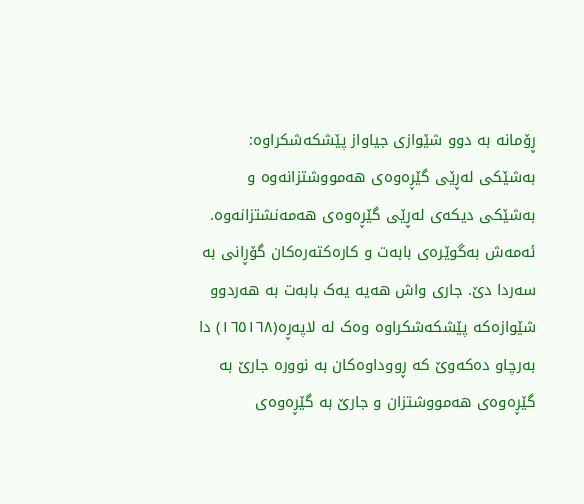ڕۆمانە بە دوو شێوازی جیاواز پێشکەشکراوە: بەشێکی لەڕێی گێڕەوەی هەمووشتزانەوە و بەشێکی دیکەی لەڕێی گێڕەوەی هەمەنشتزانەوە. ئەمەش بەگوێرەی بابەت و کارەکتەرەکان گۆڕانی بە سەردا دێ. جاری واش هەیە یەک بابەت بە هەردوو شێوازەکە پێشکەشکراوە وەک لە لاپەڕە(١٦٥١٦٨) دا بەرچاو دەکەوێ کە ڕووداوەکان بە نوورە جارێ بە گێڕەوەی هەمووشتزان و جارێ بە گێڕەوەی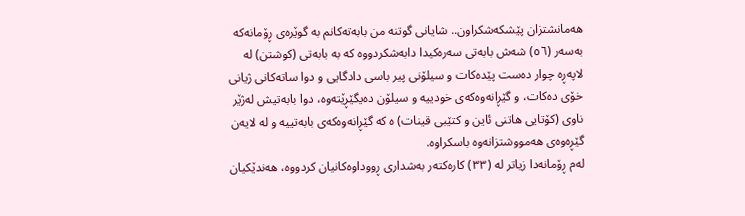هەمانشتزان پێشکەشکراون.. شایانی گوتنە من بابەتەکانم بە گوێرەی ڕۆمانەکە بەسەر (٥٦) شەش بابەتی سەرەکیدا دابەشکردووە کە بە بابەتی (کوشتن) لە لاپەڕە چوار دەست پێدەکات و سیلۆنی پیر باسی دادگایی و دوا ساتەکانی ژیانی خۆی دەکات، و گێڕانەوەکەی خودییە و سیلۆن دەیگێڕێتەوە، دوا بابەتیش لەژێر ناوی (کۆتایی هاتنی ئاین و کتێبی قینات) ە کە گێڕانەوەکەی بابەتییە و لە لایەن گێڕەوەی هەمووشتزانەوە باسکراوە.
لەم ڕۆمانەدا زیاتر لە (٣٣) کارەکتەر بەشداری ڕووداوەکانیان کردووە، هەندێکیان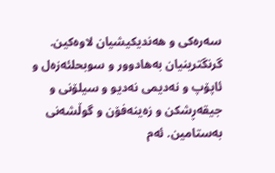سەرەکی و هەندیکیشیان لاوەکین. گرنگترینیان بەهادوور و سوبحلئەزەل و ئاپۆپ و نەدیمی نەدیو و سیلۆنی و جیقەڕشکن و زەینەفۆن و گوڵشەنی بەستامین. ئەم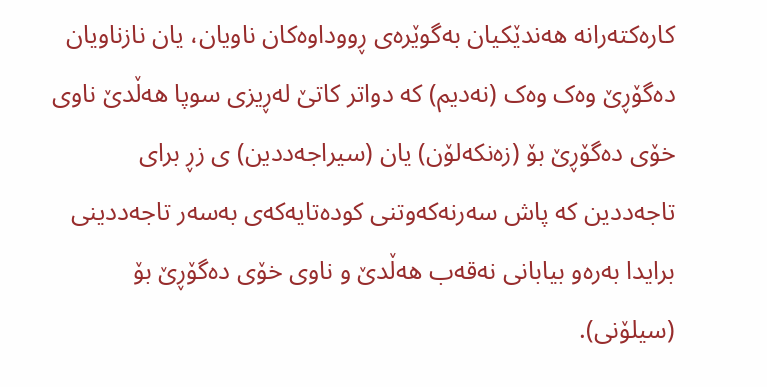کارەکتەرانە هەندێکیان بەگوێرەی ڕووداوەکان ناویان، یان نازناویان دەگۆڕێ وەک وەک (نەدیم) کە دواتر کاتێ لەڕیزی سوپا هەڵدێ ناوی خۆی دەگۆڕێ بۆ (زەنکەلۆن) یان (سیراجەددین) ی زڕ برای تاجەددین کە پاش سەرنەکەوتنی کودەتایەکەی بەسەر تاجەددینی برایدا بەرەو بیابانی نەقەب هەڵدێ و ناوی خۆی دەگۆڕێ بۆ (سیلۆنی).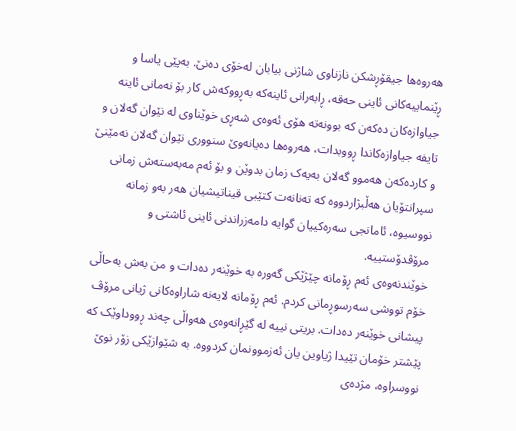هەروەها جیقۆڕشکن نازناوی شاژنی بیابان لەخۆی دەنێ. بەپێی یاسا و ڕێنماییەکانی ئاینی حەقە، ڕابەرانی ئاینەکە بەڕووکەش کار بۆ نەمانی ئاینە جیاوازەکان دەکەن کە بوونەتە هۆی ئەوەی شەڕی خوێناوی لە نێوان گەلان و تایفە جیاوازەکاندا ڕووبدات، هەروەها دەیانەوێ سنووری نێوان گەلان نەمێنێ و کاردەکەن هەموو گەلان بەیەک زمان بدوێن و بۆ ئەم مەبەستەش زمانی سپرانتۆیان هەڵبژاردووە کە تەنانەت کتێبی قیناتیشیان هەر بەو زمانە نووسیوە، ئامانجی سەرەکییان گوایە دامەزراندنی ئاینی ئاشتی و مرۆڤدۆستییە.
خوێندنەوەی ئەم ڕۆمانە چێژێکی گەورە بە خوێنەر دەدات و من بەش بەحاڵی خۆم تووشی سەرسوڕمانی کردم. ئەم ڕۆمانە لایەنە شاراوەکانی ژیانی مرۆڤ پیشانی خوێنەر دەدات. بریتی نییە لە گێڕانەوەی هەواڵی چەند ڕووداوێک کە پێشتر خۆمان تێیدا ژیاوین یان ئەزموونمان کردووە. بە شێوازێکی زۆر نوێ نووسراوە، مژدەی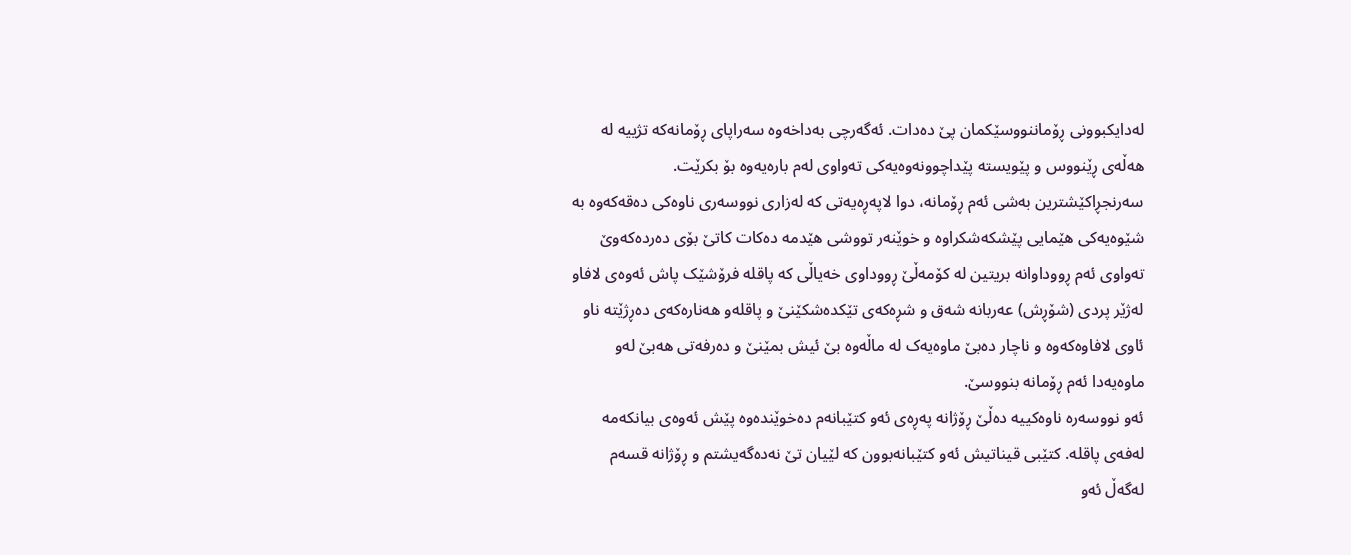لەدایکبوونی ڕۆماننووسێکمان پێ دەدات. ئەگەرچی بەداخەوە سەراپای ڕۆمانەکە تژییە لە هەڵەی ڕێنووس و پێویستە پێداچوونەوەیەکی تەواوی لەم بارەیەوە بۆ بکرێت.
سەرنجڕاکێشترین بەشی ئەم ڕۆمانە، دوا لاپەڕەیەتی کە لەزاری نووسەری ناوەکی دەقەکەوە بە شێوەیەکی هێمایی پێشکەشکراوە و خوێنەر تووشی هێدمە دەکات کاتێ بۆی دەردەکەوێ تەواوی ئەم ڕووداوانە بریتین لە کۆمەڵێ ڕووداوی خەیاڵی کە پاقلە فرۆشێک پاش ئەوەی لافاو لەژێر پردی (شۆڕش) عەربانە شەق و شڕەکەی تێکدەشکێنێ و پاقلەو هەنارەکەی دەڕژێتە ناو ئاوی لافاوەکەوە و ناچار دەبێ ماوەیەک لە ماڵەوە بێ ئیش بمێنێ و دەرفەتی هەبێ لەو ماوەیەدا ئەم ڕۆمانە بنووسێ.
ئەو نووسەرە ناوەکییە دەڵێ ڕۆژانە پەڕەی ئەو کتێبانەم دەخوێندەوە پێش ئەوەی بیانکەمە لەفەی پاقلە. کتێبی قیناتیش ئەو کتێبانەبوون کە لێیان تێ نەدەگەیشتم و ڕۆژانە قسەم لەگەڵ ئەو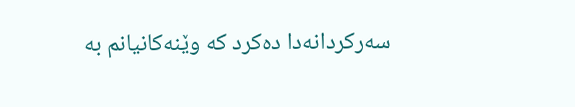سەرکردانەدا دەکرد کە وێنەکانیانم بە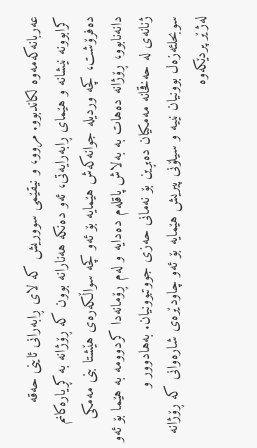عەربانەکەمەوە لکاندبوو. مروو، و نیقێمی سووریش کە لای ڕابەرانی ئاینی حەقە کرابوونە نیشانە و هێمای ڕابەرایەتی، ئەو دەنکە هەنارانە بوون کە ڕۆژانە به کڕیارەکانم دەفرۆشت، کچە وردیلە جوانەکەش هێمایە بۆ ئەو کچە سواڵکەرەی هێشتا بنی مەمکی دانەنابوو، ڕۆژانە دەهات بە بەلاش پاقلەم دەدایە و لەم ڕۆمانەدا کردوومە بە هێما بۆ ئەو ژنانەی لە حەقخانە مەمکیان دەبڕین بۆ نەمانی حەزی جووتبوونیان. بەهادوور و سوبحلئەزەل بوونیان نییە و سیلۆنی پیریش هێمایە بۆ ئەو چاودێرەی شارەوانی کە ڕۆژانە لەژێر پردێکەوە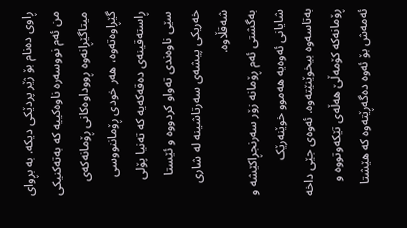ڕاوی دەنام بۆ ژێر پردێکی دیکە. بە بڕوای من ئەم نووسەرە ناوەکییە کە بەتەکنیکی میتاگێڕانەوە ڕووداوەکانی ڕۆمانەکەی گێڕاوەتەوە، هەر خودی ڕۆماننووسی ڕاستەقینەی دەقەکەیە کە تەنیا پۆلی سێی ناوەندی تەواو کردووە و ئێستا خەریکی پیشەی سەرتاشینە لە شاری شەقڵاوە.
بەگشتی ئەم ڕۆمانە زۆر سەرنجڕاکێشە و شایانی ئەوەیە هەموو خوێنەرێک بەتاسەوە بیخوێنێتەوە. ئەوەی جێی داخە ڕۆمانەکە کۆمەڵێ هەڵەی تێکەوتووە و ئەمەش بۆ ئەوە دەگەڕێتەوە کە هێشتا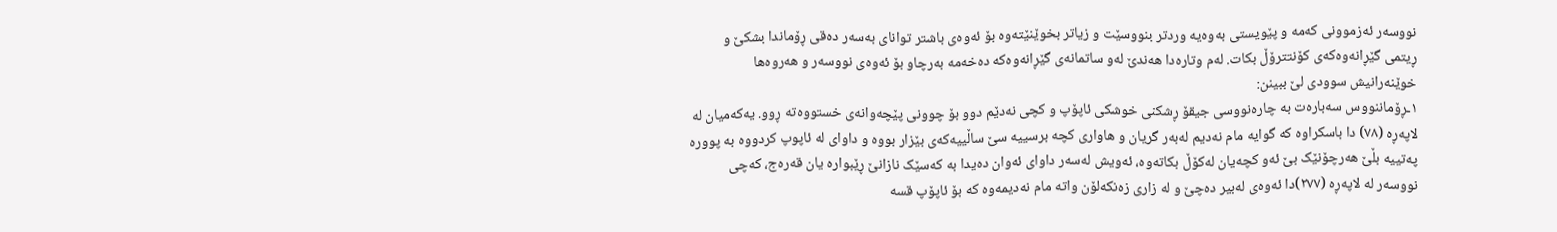نووسەر ئەزموونی کەمە و پێویستی بەوەیە وردتر بنووسێت و زیاتر بخوێنێتەوە بۆ ئەوەی باشتر توانای بەسەر دەقی ڕۆماندا بشکێ و ڕیتمی گێڕانەوەکەی کۆنتترۆڵ بکات. لەم وتارەدا هەندێ لەو ساتمانەی گێڕانەوەکە دەخەمە بەرچاو بۆ ئەوەی نووسەر و هەروەها خوێنەرانیش سوودی لێ ببینن:
١ـڕۆماننووس سەبارەت بە چارەنووسی جیقۆ ڕشکنی خوشکی ئاپۆپ و کچی نەدێم دوو بۆ چوونی پێچەوانەی خستووەتە ڕوو. یەکەمیان لە لاپەڕە (٧٨) دا باسکراوە کە گوایە مام نەدیم لەبەر گریان و هاواری کچە برسییە سێ ساڵییەکەی بێزار بووە و داوای لە ئاپوپ کردووە بە پوورە پەتییە بڵێ هەرچۆنێک بێ ئەو کچەیان لەکۆڵ بکاتەوە، ئەویش لەسەر داوای ئەوان دەیدا بە کەسێک نازانێ ڕێبوارە یان قەرەج، کەچی نووسەر لە لاپەڕە (٢٧٧)دا ئەوەی لەبیر دەچێ و لە زاری زەنکەلۆن واتە مام نەدیمەوە کە بۆ ئاپۆپ قسە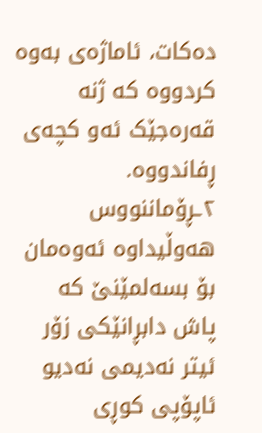دەکات، ئاماژەی بەوە کردووە کە ژنە قەرەجێک ئەو کچەی ڕفاندووە.
٢ـڕۆماننووس هەوڵیداوە ئەوەمان بۆ بسەلمێنێ کە پاش دابڕانێکی زۆر ئیتر نەدیمی نەدیو ئاپۆپی کوڕی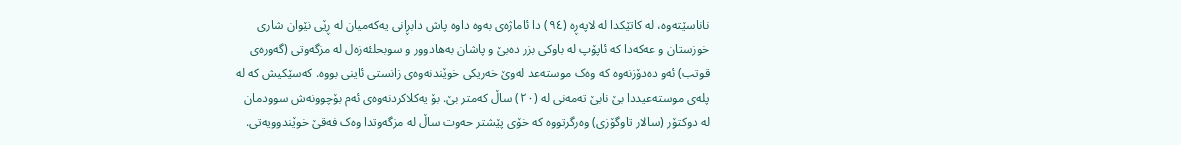ناناسێتەوە، لە کاتێکدا لە لاپەڕە (٩٤) دا ئاماژەی بەوە داوە پاش دابڕانی یەکەمیان لە ڕێی نێوان شاری خوزستان و عەکەدا کە ئاپۆپ لە باوکی بزر دەبێ و پاشان بەهادوور و سوبحلئەزەل لە مزگەوتی (گەورەی قوتب) ئەو دەدۆزنەوە کە وەک موستەعد لەوێ خەریکی خوێندنەوەی زانستی ئاینی بووە. کەسێکیش کە لە پلەی موستەعیددا بێ نابێ تەمەنی لە (٢٠) ساڵ کەمتر بێ. بۆ یەکلاکردنەوەی ئەم بۆچوونەش سوودمان لە دوکتۆر (سالار تاوگۆزی) وەرگرتووە کە خۆی پێشتر حەوت ساڵ لە مزگەوتدا وەک فەقێ خوێندوویەتی.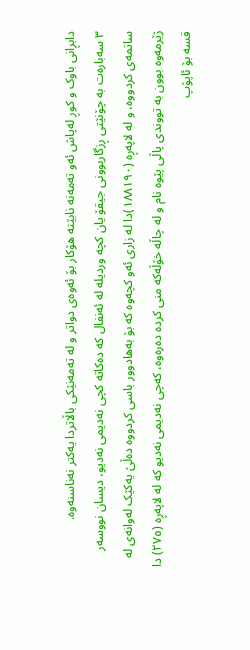دابڕانی باوک و کوڕ لەپاش ئەو تەمەنە نابێتە هۆکار بۆ ئەوەی دواتر و لە تەمەنێکی باڵاتردا یەکتر نەناسنەوە.
٣ سەبارەت بە چۆنێتی ڕزگاربوونی جیقۆ یان کچە وردیلە لە ئەنفال کە دەکاتە کچی نەدیمی نەدیو، دیسان نووسەر ساتمەی کردووە، و لە لاپەڕە (١٨٨١٩٠)دا لە زاری ئەو کچەوە کە بۆ بەهادوور باسی کردووە دەڵێ یەکێک لەوانەی لە ژێرمەوە بوون بە تووندی پاڵی پێوە نام و لە چاڵە خۆڵەکە منی کردە دەرەوە، کەچی نەدیمی نەدیو کە لە لاپەڕە (٢٧٥) دا قسە بۆ ئاپۆپ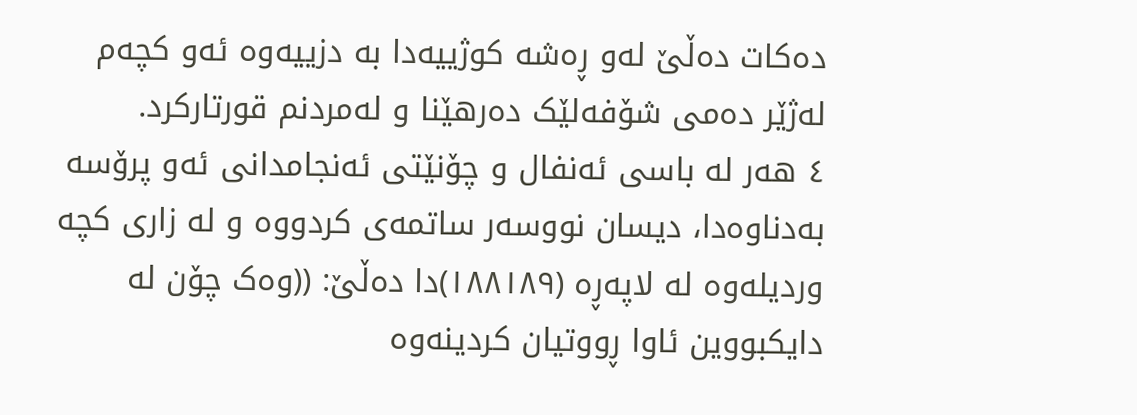دەکات دەڵێ لەو ڕەشە کوژییەدا بە دزییەوە ئەو کچەم لەژێر دەمی شۆفەلێک دەرهێنا و لەمردنم قورتارکرد.
٤ هەر لە باسی ئەنفال و چۆنێتی ئەنجامدانی ئەو پرۆسە بەدناوەدا، دیسان نووسەر ساتمەی کردووە و لە زاری کچە وردیلەوە لە لاپەڕە (١٨٨١٨٩)دا دەڵێ: ((وەک چۆن لە دایکبووین ئاوا ڕووتیان کردینەوە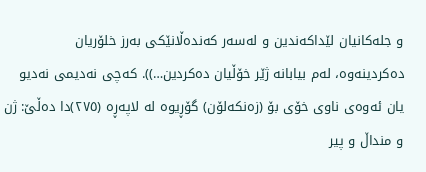و جلەکانیان لێداکەندین و لەسەر کەندەڵانێکی بەرز خلۆریان دەکردینەوە، لەم بیابانە ژێر خۆڵیان دەکردین…)). کەچی نەدیمی نەدیو یان ئەوەی ناوی خۆی بۆ (زەنکەلۆن) گۆڕیوە لە لاپەڕە (٢٧٥)دا دەڵێ: ژن و منداڵ و پیر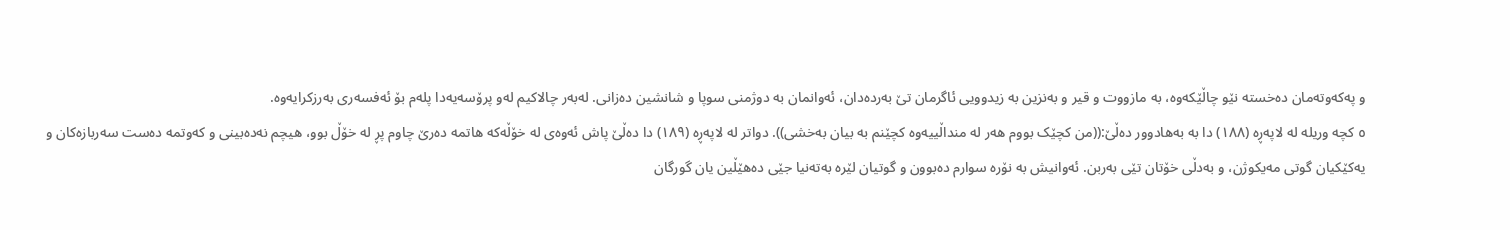و پەکەوتەمان دەخستە نێو چاڵێکەوە، بە مازووت و قیر و بەنزین بە زیدوویی ئاگرمان تێ بەردەدان، ئەوانمان بە دوژمنی سوپا و شانشین دەزانی. لەبەر چالاکیم لەو پرۆسەیەدا پلەم بۆ ئەفسەری بەرزکرایەوە.
٥ کچە وریلە لە لاپەڕە (١٨٨) دا بە بەهادوور دەڵێ:((من کچێک بووم هەر لە منداڵییەوە کچێنم بە بیان بەخشی)). دواتر لە لاپەڕە (١٨٩) دا دەڵێ پاش ئەوەی لە خۆڵەکە هاتمە دەرێ چاوم پڕ لە خۆڵ بوو، هیچم نەدەبینی و کەوتمە دەست سەربازەکان و یەکێکیان گوتی مەیکوژن، و بەدڵی خۆتان تێی بەربن. ئەوانیش بە نۆرە سوارم دەبوون و گوتیان لێرە بەتەنیا جێی دەهێڵین یان گورگان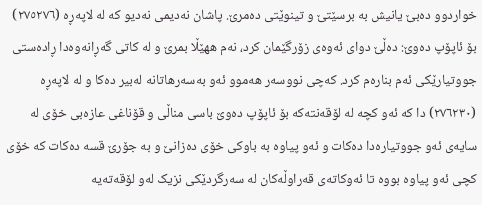خواردوو دەبێ یانیش بە برسێتێ و تینوێتی دەمرێ. پاشان نەدیمی نەدیو کە لە لاپەڕە (٢٧٥٢٧٦) بۆ ئاپۆپ دەوێ: دەڵێ دوای ئەوەی زۆرگێمان کرد، نەم ههێڵا بمرێ و لە کاتی گەڕانەوەدا ڕادەستی جووتیارێکی ئەم بنارەم کرد. کەچی نووسەر هەموو ئەو بەسەرهاتانە لەبیر دەکا و لە لاپەڕە (٢٧٦٢٣٠) دا کە ئەو کچە لە لۆقەنتەکە بۆ ئاپۆپ دەوێ باسی مناڵی و قۆناغی عازەبی خۆی لە سایەی ئەو جووتیارەدا دەکات و ئەو پیاوە بە باوکی خۆی دەزانێ و بە جۆرێ قسە دەکات کە خۆی کچی ئەو پیاوە بووە تا ئەوکاتەی قەراوڵەکان لە سەرگردێکی نزیک لەو لۆقەتەیە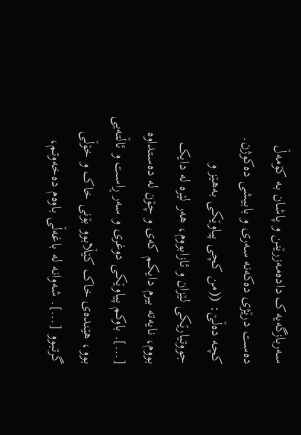سەربازگەیەک دادەمەزرێنن و پاشان بە کۆمەڵ دەست درێژی دەکەنە سەری و بابیشی دەکوژن. کچە دەڵێ: ((من کچی پیاوێکی بەهێز و جووتیارێکی لێزان و ئازابووم، هەر لێرە لە دایک بووم، نایەتە بیرم دایکم کەی و چۆن لە دەستداوە […]. باوکم پیاوێکی دوغری و سەر ڕاست و ئاڵتەیی بوو، هێندەی خاک کێڵابوو بۆنی خاک و خۆڵی گرتبوو […]. شەوانە لە باغەڵی باوەم دەخەوتم،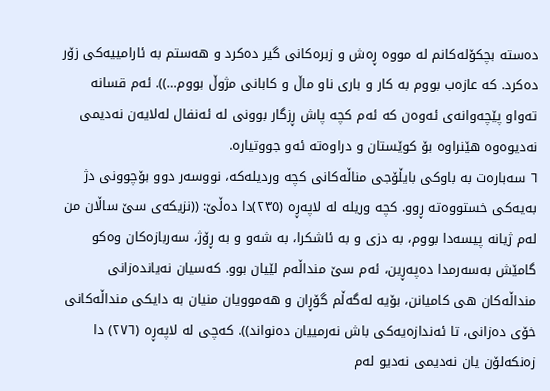دەستە بچکۆلەکانم لە مووە ڕەش و زبرەکانی گیر دەکرد و هەستم بە ئارامییەکی زۆر دەکرد. کە عازەب بووم بە کار و باری ناو ماڵ و کابانی مژوڵ بووم…)). ئەم قسانە تەواو پێچەوانەی ئەوەن کە ئەم کچە پاش ڕزگار بوونی لە ئەنفال لەلایەن نەدیمی نەدیوەوە هێنراوە بۆ کوێستان و دراوەتە ئەو جووتیارە.
٦ سەبارەت بە باوکی بایڵۆجی مناڵەکانی کچە وردیلەکە، نووسەر دوو بۆچوونی دژ بەیەکی خستووەتە ڕوو. کچە وریلە لە لاپەڕە (٢٣٥)دا دەڵێ: ((نزیکەی سێ ساڵان من لەم ژیانە پیسەدا بووم، بە دزی و بە ئاشکرا، بە شەو و بە ڕۆژ، سەربازەکان وەکو گامێش بەسەرمدا دەپەڕین، ئەم سێ منداڵەم لێیان بوو. کەسیان نەیاندەزانی منداڵەکان هی کامیانن، بۆیە لەگەڵم گۆڕان و هەموویان منیان بە دایکی منداڵەکانی خۆی دەزانی، تا ئەندازەیەکی باش نەرمییان دەنواند)). کەچی لە لاپەڕە (٢٧٦) دا زەنکەلۆن یان نەدیمی نەدیو لەم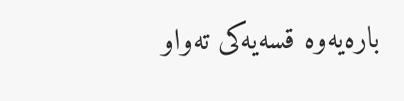بارەیەوە قسەیەکی تەواو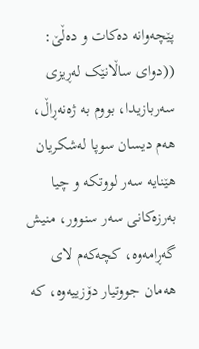پێچەوانە دەکات و دەڵێ: ((دوای ساڵانێک لەڕیزی سەربازیدا، بووم بە ژەنەڕاڵ، هەم دیسان سوپا لەشکریان هێنایە سەر لووتکە و چیا بەرزەکانی سەر سنوور، منیش گەڕامەوە، کچەکەم لای هەمان جووتیار دۆزییەوە، کە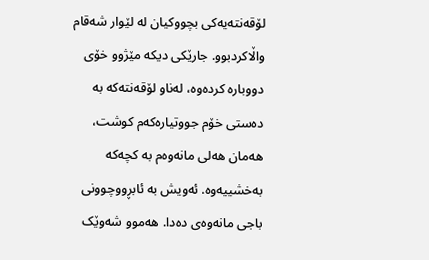لۆقەنتەیەکی بچووکیان لە لێوار شەقام واڵاکردبوو. جارێکی دیکە مێژوو خۆی دووبارە کردەوە، لەناو لۆقەنتەکە بە دەستی خۆم جووتیارەکەم کوشت، هەمان هەلی مانەوەم بە کچەکە بەخشییەوە. ئەویش بە ئابڕووچوونی باجی مانەوەی دەدا. هەموو شەوێک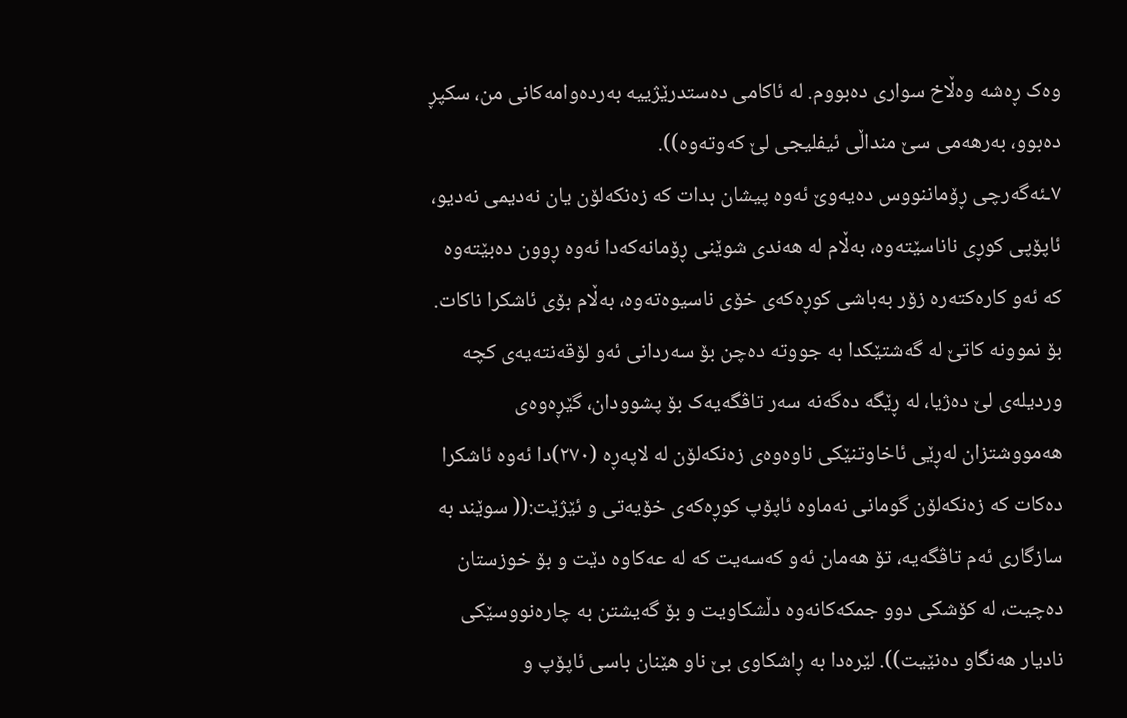وەک ڕەشە وەڵاخ سواری دەبووم. لە ئاکامی دەستدرێژییە بەردەوامەکانی من، سکپڕ دەبوو، بەرهەمی سێ منداڵی ئیفلیجی لێ کەوتەوە)).
٧ـئەگەرچی ڕۆماننووس دەیەوێ ئەوە پیشان بدات کە زەنکەلۆن یان نەدیمی نەدیو، ئاپۆپی کوڕی ناناسێتەوە، بەڵام لە هەندی شوێنی ڕۆمانەکەدا ئەوە ڕوون دەبێتەوە کە ئەو کارەکتەرە زۆر بەباشی کوڕەکەی خۆی ناسیوەتەوە، بەڵام بۆی ئاشکرا ناکات. بۆ نموونە کاتێ لە گەشتێکدا بە جووتە دەچن بۆ سەردانی ئەو لۆقەنتەیەی کچە وردیلەی لێ دەژیا، لە ڕێگە دەگەنە سەر تاڤگەیەک بۆ پشوودان، گێڕەوەی هەمووشتزان لەڕێی ئاخاوتنێکی ناوەوەی زەنکەلۆن لە لاپەڕە (٢٧٠)دا ئەوە ئاشکرا دەکات کە زەنکەلۆن گومانی نەماوە ئاپۆپ کوڕەکەی خۆیەتی و ئێژێت:(( سوێند بە سازگاری ئەم تاڤگەیە، تۆ هەمان ئەو کەسەیت کە لە عەکاوە دێت و بۆ خوزستان دەچیت، لە کۆشکی دوو جمکەکانەوە دڵشکاویت و بۆ گەیشتن بە چارەنووسێکی نادیار هەنگاو دەنێیت)). لێرەدا بە ڕاشکاوی بێ ناو هێنان باسی ئاپۆپ و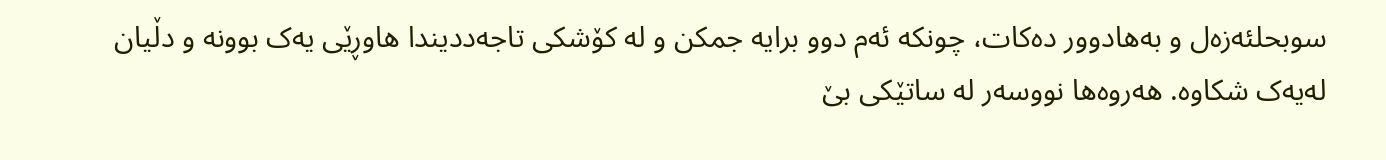سوبحلئەزەل و بەهادوور دەکات، چونکە ئەم دوو برایە جمکن و لە کۆشکی تاجەددیندا هاوڕێی یەک بوونە و دڵیان لەیەک شکاوە. هەروەها نووسەر لە ساتێکی بێ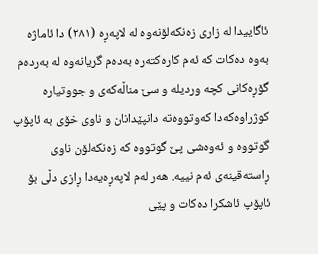ئاگاییدا لە زاری زەنکەلۆنەوە لە لاپەڕە (٢٨١) دا ئاماژە بەوە دەکات کە ئەم کارەکتەرە بەدەم گریانەوە لە بەردەم گۆڕەکانی کچە وردیلە و سێ مناڵەکەی و جووتیارە کوژراوەکەدا کەوتووەتە دانپێدانان و ناوی خۆی بە ئاپۆپ گوتووە و ئەوەشی پێ گوتووە کە زەنکەلۆن ناوی ڕاستەقینەی ئەم نییە. هەر لەم لاپەڕەیەدا ڕازی دڵی بۆ ئاپۆپ ئاشکرا دەکات و پێی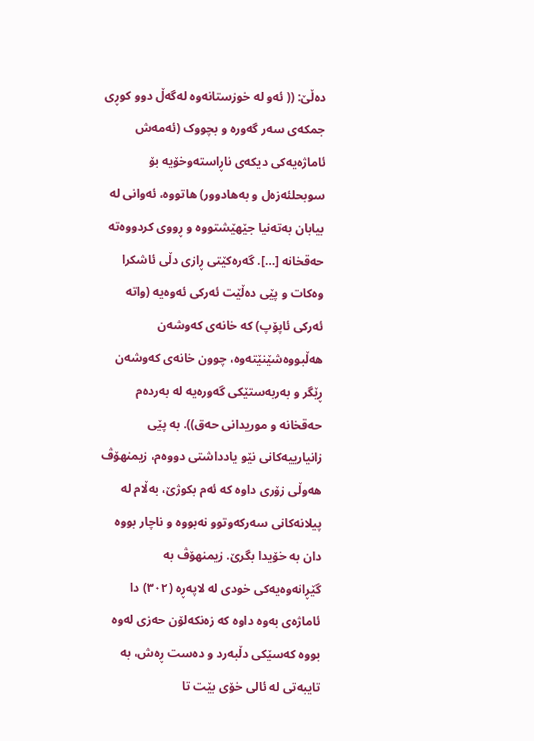دەڵێ: (( ئەو لە خوزستانەوە لەگەڵ دوو کوڕی جمکەی سەر گەورە و بچووک (ئەمەش ئاماژەیەکی دیکەی ناڕاستەوخۆیە بۆ سوبحلئەزەل و بەهادوور) هاتووە، ئەوانی لە بیابان بەتەنیا جێهێشتووە و ڕووی کردووەتە حەقخانە […]. گەرەکێتی ڕازی دڵی ئاشکرا وەکات و پێی دەڵێت ئەرکی ئەوەیە (واتە ئەرکی ئاپۆپ) کە خانەی کەوشەن هەڵبووەشێنێتەوە، چوون خانەی کەوشەن ڕێگر و بەربەستێکی گەورەیە لە بەردەم حەقخانە و موریدانی حەق)). بە پێی زانیارییەکانی نێو یادداشتی دووەم، زیمنهۆڤ هەوڵی زۆری داوە کە ئەم بکوژێ، بەڵام لە پیلانەکانی سەرکەوتوو نەبووە و ناچار بووە دان بە خۆیدا بگرێ. زیمنهۆڤ بە گێڕانەوەیەکی خودی لە لاپەڕە (٣٠٢) دا ئاماژەی بەوە داوە کە زەنکەلۆن حەزی لەوە بووە کەسێکی دڵبەرد و دەست ڕەش، بە تایبەتی لە ئالی خۆی بێت تا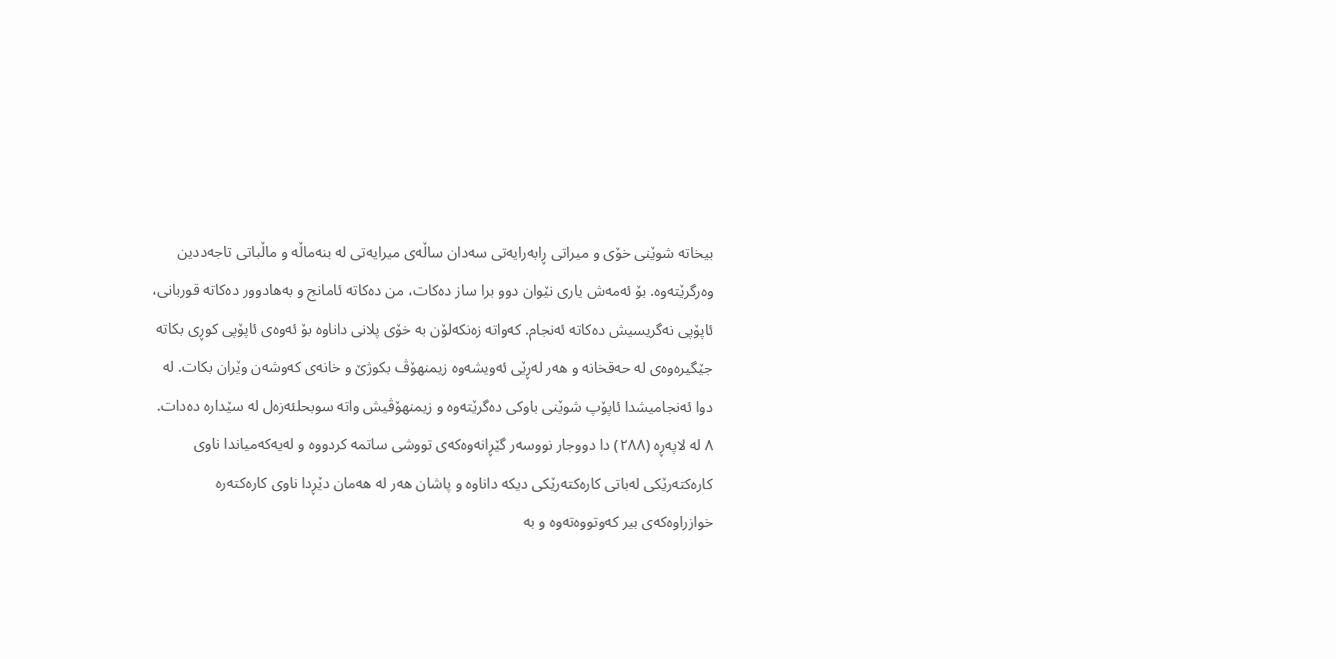بیخاتە شوێنی خۆی و میراتی ڕابەرایەتی سەدان ساڵەی میرایەتی لە بنەماڵە و ماڵباتی تاجەددین وەرگرێتەوە. بۆ ئەمەش یاری نێوان دوو برا ساز دەکات، من دەکاتە ئامانج و بەهادوور دەکاتە قوربانی، ئاپۆپی نەگریسیش دەکاتە ئەنجام. کەواتە زەنکەلۆن بە خۆی پلانی داناوە بۆ ئەوەی ئاپۆپی کوڕی بکاتە جێگیرەوەی لە حەقخانە و هەر لەڕێی ئەویشەوە زیمنهۆڤ بکوژێ و خانەی کەوشەن وێران بکات. لە دوا ئەنجامیشدا ئاپۆپ شوێنی باوکی دەگرێتەوە و زیمنهۆڤیش واتە سوبحلئەزەل لە سێدارە دەدات.
٨ لە لاپەڕە (٢٨٨) دا دووجار نووسەر گێڕانەوەکەی تووشی ساتمە کردووە و لەیەکەمیاندا ناوی کارەکتەرێکی لەباتی کارەکتەرێکی دیکە داناوە و پاشان هەر لە هەمان دێڕدا ناوی کارەکتەرە خوازراوەکەی بیر کەوتووەتەوە و بە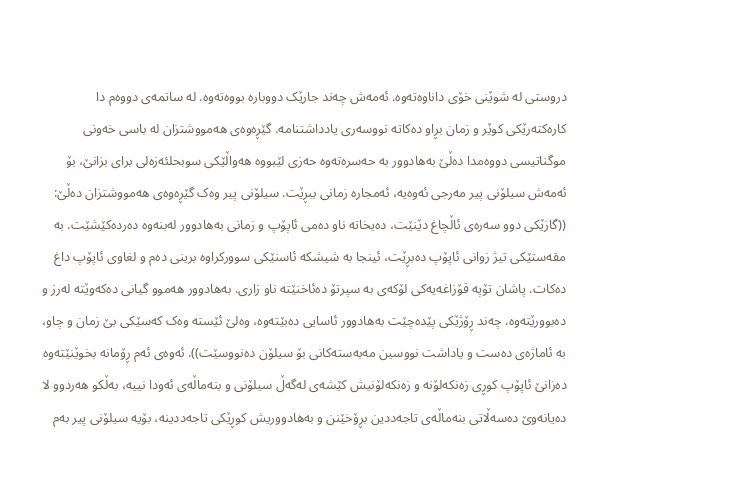دروستی لە شوێنی خۆی داناوەتەوە. ئەمەش چەند جارێک دووبارە بووەتەوە. لە ساتمەی دووەم دا کارەکتەرێکی کوێر و زمان بڕاو دەکاتە نووسەری یادداشتنامە. گێڕەوەی هەمووشتزان لە باسی خەونی موگناتیسی دووەمدا دەڵێ بەهادوور بە حەسرەتەوە حەزی لێبووە هەواڵێکی سوبحلئەزەلی برای بزانێ، بۆ ئەمەش سیلۆنی پیر مەرجی ئەوەیە، ئەمجارە زمانی ببڕێت. سیلۆنی پیر وەک گێڕەوەی هەمووشتزان دەڵێ: ((گازێکی دوو سەرەی ئاڵچاغ دێنێت، دەیخاتە ناو دەمی ئاپۆپ و زمانی بەهادوور لەبنەوە دەردەکێشێت. بە مقەستێکی تیژ زوانی ئاپۆپ دەبڕێت، ئینجا بە شیشکە ئاسنێکی سوورکراوە برینی دەم و لغاوی ئاپۆپ داغ دەکات. پاشان تۆپە قۆزاغەیەکی لۆکەی بە سپرتۆ دەئاخنێتە ناو زاری. بەهادوور هەموو گیانی دەکەوێتە لەرز و دەبوورێتەوە. چەند ڕۆژێکی پێدەچێت بەهادوور ئاسایی دەبێتەوە، وەلێ ئێستە وەک کەسێکی بێ زمان و چاو، بە ئاماژەی دەست و یاداشت نووسین مەبەستەکانی بۆ سیلۆن دەنووسێت)). ئەوەی ئەم ڕۆمانە بخوێنێتەوە دەزانێ ئاپۆپ کوڕی زەنکەلۆنە و زەنکەلۆنیش کێشەی لەگەڵ سیلۆنی و بنەماڵەی ئەودا نییە، بەڵکو هەردوو لا دەیانەوێ دەسەڵاتی بنەماڵەی تاجەددین بڕۆخێنن و بەهادووریش کوڕێکی تاجەددینە، بۆیە سیلۆنی پیر بەم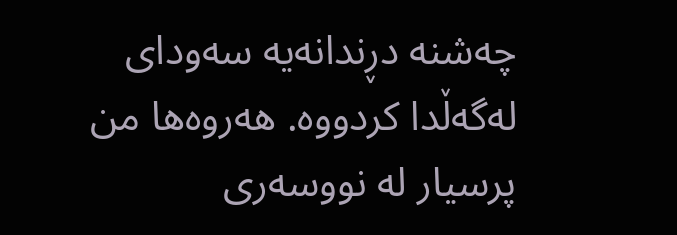چەشنە دڕندانەیە سەودای لەگەڵدا کردووە. هەروەها من پرسیار لە نووسەری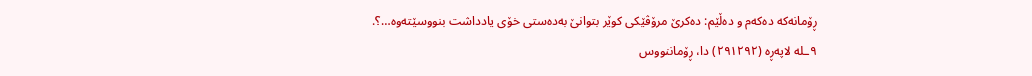ڕۆمانەکە دەکەم و دەڵێم: دەکرێ مرۆڤێکی کوێر بتوانێ بەدەستی خۆی یادداشت بنووسێتەوە…؟.
٩ـلە لاپەڕە (٢٩١٢٩٢) دا، ڕۆماننووس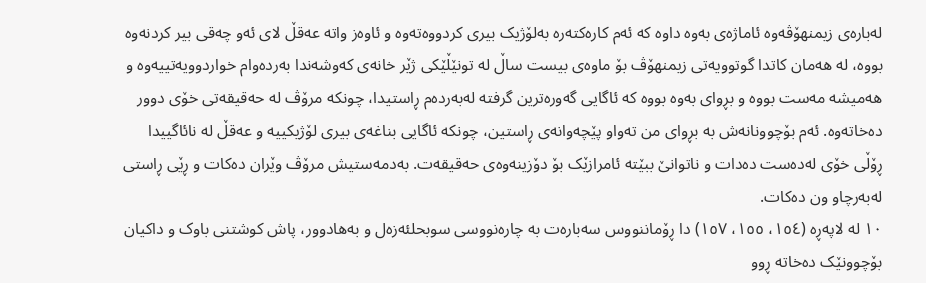لەبارەی زیمنهۆڤەوە ئاماژەی بەوە داوە کە ئەم کارەکتەرە بەلۆژیک بیری کردووەتەوە و ئاوەز واتە عەقڵ لای ئەو چەقی بیر کردنەوە بووە، لە هەمان کاتدا گوتوویەتی زیمنهۆڤ بۆ ماوەی بیست ساڵ لە تونێڵێکی ژێر خانەی کەوشەندا بەردەوام خواردوویەتییەوە و هەمیشە مەست بووە و بڕوای بەوە بووە کە ئاگایی گەورەترین گرفتە لەبەردەم ڕاستیدا، چونکە مرۆڤ لە حەقیقەتی خۆی دوور دەخاتەوە. ئەم بۆچوونانەش بە بڕوای من تەواو پێچەوانەی ڕاستین، چونکە ئاگایی بناغەی بیری لۆژیکییە و عەقڵ لە نائاگییدا ڕۆڵی خۆی لەدەست دەدات و ناتوانێ ببێتە ئامرازێک بۆ دۆزینەوەی حەقیقەت. بەدمەستیش مرۆڤ وێران دەکات و ڕێی ڕاستی لەبەرچاو ون دەکات.
١٠ لە لاپەڕە (١٥٤، ١٥٥، ١٥٧) دا ڕۆماننووس سەبارەت بە چارەنووسی سوبحلئەزەل و بەهادوور، پاش کوشتنی باوک و داکیان بۆچوونێک دەخاتە ڕوو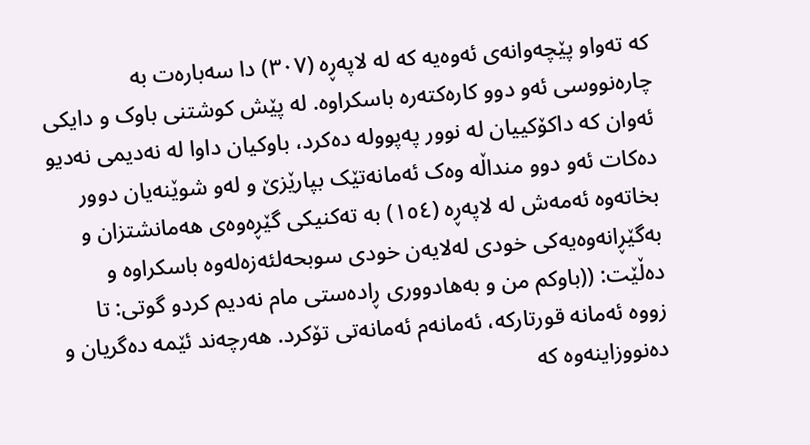کە تەواو پێچەوانەی ئەوەیە کە لە لاپەڕە (٣٠٧) دا سەبارەت بە چارەنووسی ئەو دوو کارەکتەرە باسکراوە. لە پێش کوشتنی باوک و دایکی ئەوان کە داکۆکییان لە نوور پەپوولە دەکرد، باوکیان داوا لە نەدیمی نەدیو دەکات ئەو دوو منداڵە وەک ئەمانەتێک بپارێزێ و لەو شوێنەیان دوور بخاتەوە ئەمەش لە لاپەڕە (١٥٤) بە تەکنیکی گێڕەوەی هەمانشتزان و بەگێڕانەوەیەکی خودی لەلایەن خودی سوبحەلئەزەلەوە باسکراوە و دەڵێت: ((باوکم من و بەهادووری ڕادەستی مام نەدیم کردو گوتی: تا زووە ئەمانە قورتارکە، ئەمانەم ئەمانەتی تۆکرد. هەرچەند ئێمە دەگریان و دەنووزاینەوە کە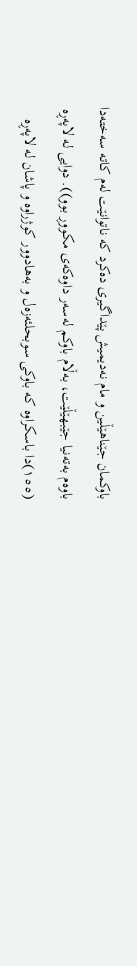باوکمان جێناهێڵین و مام نەدیمیش پێداگیری دەکرد کە ناتوانێت لەم کاتە سەختەدا باوەم بەتەنیا جێبهێڵێت، بەڵام باوکم لەسەر داوەکەی مکووڕ بوو)). دوایی لە لاپەڕە (١٥٥)دا باسکراوە کە باوکی سوبحلئەزەل و بەهادوور کوژراوە و پاشان لە لاپەڕە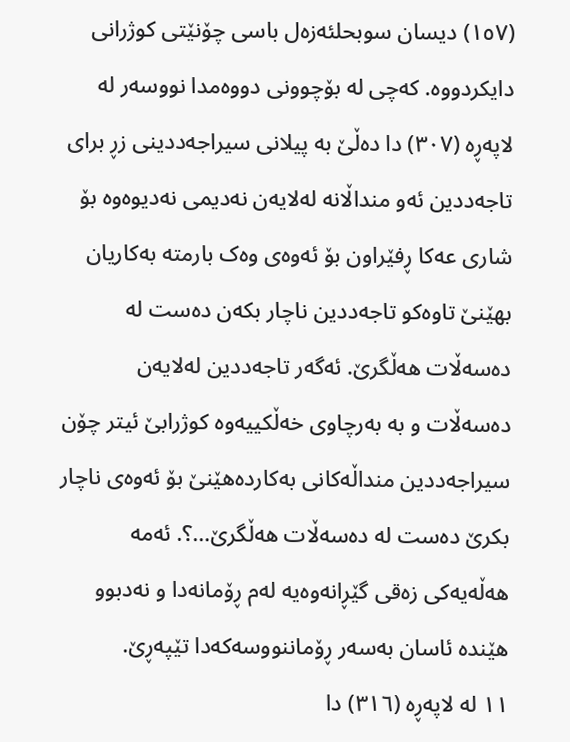(١٥٧) دیسان سوبحلئەزەل باسی چۆنێتی کوژرانی دایکردووە. کەچی لە بۆچوونی دووەمدا نووسەر لە لاپەڕە (٣٠٧) دا دەڵێ بە پیلانی سیراجەددینی زڕ برای تاجەددین ئەو منداڵانە لەلایەن نەدیمی نەدیوەوە بۆ شاری عەکا ڕفێراون بۆ ئەوەی وەک بارمتە بەکاریان بهێنێ تاوەکو تاجەددین ناچار بکەن دەست لە دەسەڵات هەڵگرێ. ئەگەر تاجەددین لەلایەن دەسەڵات و بە بەرچاوی خەڵکییەوە کوژرابێ ئیتر چۆن سیراجەددین منداڵەکانی بەکاردەهێنێ بۆ ئەوەی ناچار بکرێ دەست لە دەسەڵات هەڵگرێ…؟. ئەمە هەڵەیەکی زەقی گێڕانەوەیە لەم ڕۆمانەدا و نەدبوو هێندە ئاسان بەسەر ڕۆماننووسەکەدا تێپەڕێ.
١١ لە لاپەڕە (٣١٦) دا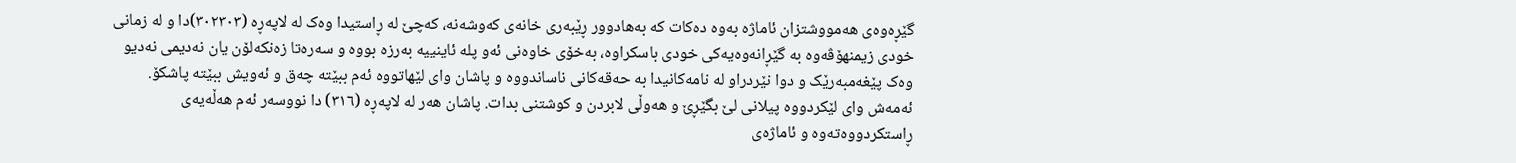گێڕەوەی هەمووشتزان ئاماژە بەوە دەکات کە بەهادوور ڕێبەری خانەی کەوشەنە، کەچێ لە ڕاستیدا وەک لە لاپەڕە (٣٠٢٣٠٣)دا و لە زمانی خودی زیمنهۆڤەوە بە گێڕانەوەیەکی خودی باسکراوە، بەخۆی خاوەنی ئەو پلە ئاینییە بەرزە بووە و سەرەتا زەنکەلۆن یان نەدیمی نەدیو وەک پێغەمبەرێک و دوا نێردراو لە نامەکانیدا بە حەقەکانی ناساندووە و پاشان وای لێهاتووە ئەم ببێتە چەق و ئەویش ببێتە پاشکۆ. ئەمەش وای لێکردووه پیلانی لێ بگێڕێ و هەوڵی لابردن و کوشتنی بدات. پاشان هەر لە لاپەڕە (٣١٦) دا نووسەر ئەم هەڵەیەی ڕاستکردووەتەوە و ئاماژەی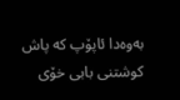بەوەدا ئاپۆپ کە پاش کوشتنی بابی خۆی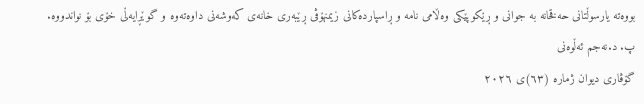بووەتە یارسوڵتانی حەقخانە بە جوانی و ڕێکوپێکی وەڵامی نامە و ڕاسپاردەکانی زیمنهۆڤی ڕێبەری خانەی کەوشەنی داوەتەوە و گوێڕایەڵی خۆی بۆ نواندووە.
پ. د.نەجم ئەڵوەنی
گۆڤاری دیوان ژمارە (٦٣)ی ٢٠٢٦